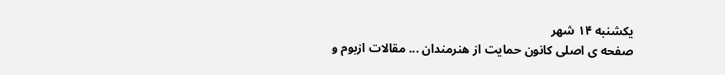يكشنبه ۱۴ شهر
صفحه ی اصلی کانون حمایت از هنرمندان ... مقالات ازبوم و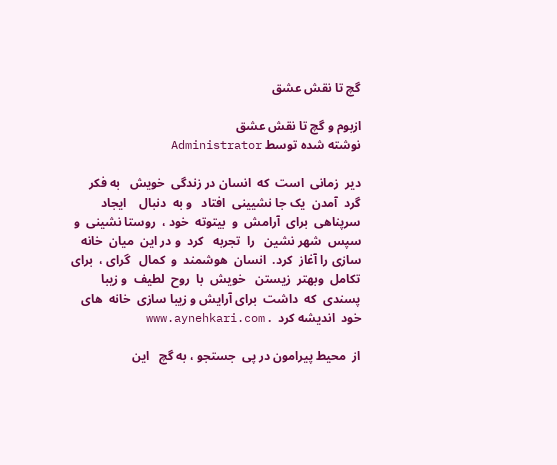گچ تا نقش عشق

ازبوم و گچ تا نقش عشق
نوشته شده توسط Administrator

دیر  زمانی  است  که  انسان در زندگی  خویش   به فکر گرد  آمدن  یک جا نشیینی  افتاد   و به  دنبال    ایجاد   سرپناهی  برای  آرامش  و  بیتوته  خود ،  روستا نشینی  و سپس  شهر نشین   را  تجربه   کرد  و در این  میان  خانه سازی را آغاز  کرد.  انسان  هوشمند  و  کمال   گرای ،  برای  تکامل  وبهتر  زیستن   خویش  با  روح  لطیف  و زیبا پسندی  که  داشت  برای آرایش و زیبا سازی  خانه  های  خود  اندیشه کرد  . www.aynehkari.com

از  محیط پیرامون در پی  جستجو ، به گچ   این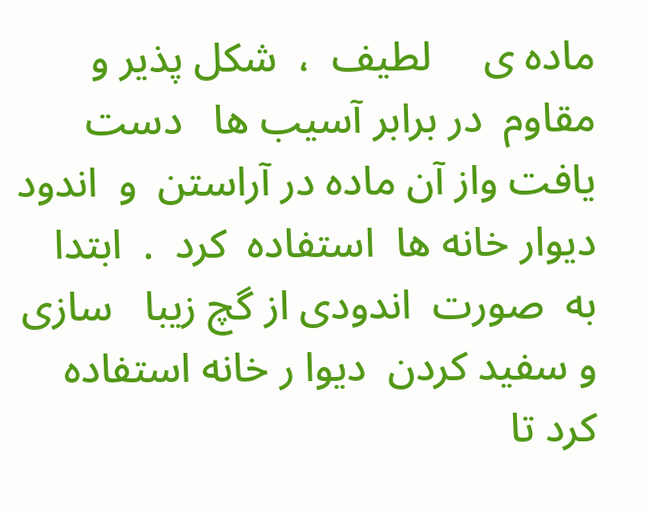ماده ی     لطیف  ،  شکل پذیر و مقاوم  در برابر آسیب ها   دست یافت واز آن ماده در آراستن  و  اندود  دیوار خانه ها  استفاده  کرد  .  ابتدا  به  صورت  اندودی از گچ زیبا   سازی و سفید کردن  دیوا ر خانه استفاده کرد تا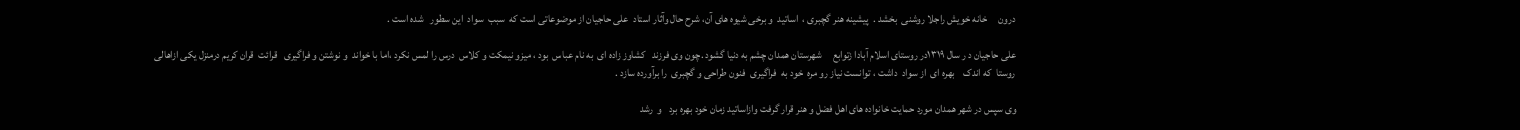درون     خانه خویش راجلا روشنی  بخشد .  پیشینه هنر گچبری ،  اساتید  و برخی شیوه های آن، شرح حال وآثار استاد  علی حاجیان از موضوعاتی است که  سبب  سواد  این سطور   شده است .

علی حاجیان د ر سال ۱۳۱۹در روستای اسلام آبادا زتوابع     شهرستان همدان چشم به دنیا گشود .چون وی فرزند   کشاوز زاده ای  به نام عباس  بود ، میزو نیمکت و کلاس  درس را لمس نکرد ،اما با خواند  و نوشتن و فراگیری   قرائت  قران کریم درمنزل یکی ازاهالی روستا  که اندک    بهره ای  از سواد  داشت ، توانست نیاز رو مره  خود به  فراگیری  فنون طراحی و گچبری  را برآورده سازد .

وی سپس در شهر همدان مورد حمایت خانواده های اهل فضل و هنر قرار گرفت وازاساتید زمان خود بهره برد   و  رشد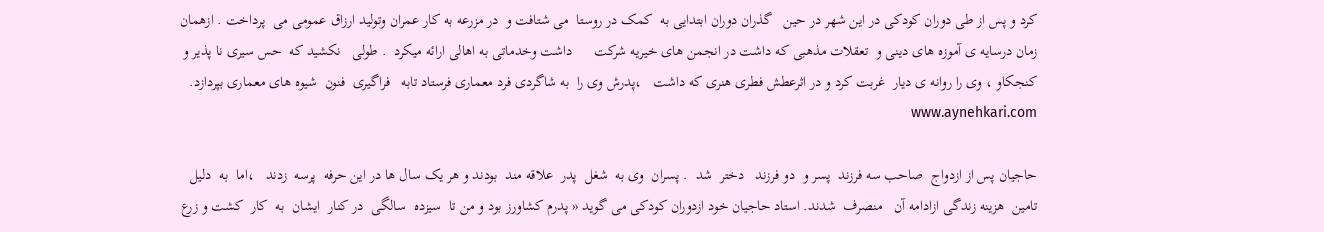کرد و پس از طی دوران کودکی در این شهر در حین   گذران دوران ابتدایی به  کمک در روستا  می شتافت و  در مزرعه به کار عمران وتولید ارزاق عمومی می  پرداخت . ازهمان زمان درسایه ی آموزه های دینی و  تعقلات مذهبی که داشت در انجمن های خیریه شرکت      داشت وخدماتی به اهالی ارائه میکرد  . طولی   نکشید که  حس سیری نا پذیر و کنجکاو ، وی را روانه ی دیار  غربت کرد و در اثرعطش فطری هنری که داشت   ،پدرش وی را  به شاگردی فرد معماری فرستاد تابه   فراگیری  فنون  شیوه های معماری بپردازد. www.aynehkari.com

حاجیان پس از ازدواج  صاحب سه فرزند  پسر و  دو فرزند   دختر  شد  . پسران  وی به  شغل  پدر  علاقه مند  بودند و هر یک سال ها در این حرفه  پرسه  زدند   ،اما  به  دلیل   تامین  هزینه زندگی ازادامه آن   منصرف  شدند. استاد حاجیان خود ازدوران کودکی می گوید « پدرم کشاورز بود و من تا  سیزده  سالگی  در کنار  ایشان  به  کار  کشت و زرع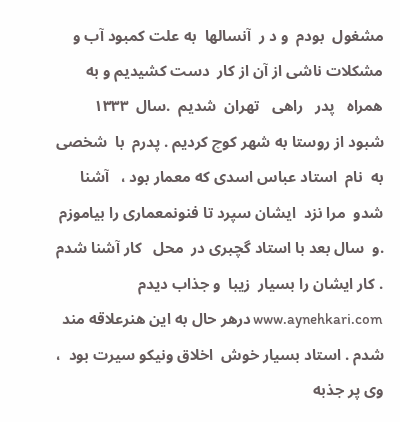مشغول  بودم  و د ر  آنسالها  به علت کمبود آب و مشکلات ناشی از آن از کار  دست کشیدیم و به همراه   پدر   راهی   تهران  شدیم  .سال  ۱۳۳۳  شبود از روستا به شهر کوچ کردیم . پدرم  با  شخصی به  نام  استاد عباس اسدی که معمار بود ،   آشنا  شدو  مرا نزد  ایشان سپرد تا فنونمعماری را بیاموزم .و  سال بعد با استاد گچبری در  محل   کار آشنا شدم . کار ایشان را بسیار  زیبا  و جذاب دیدم  www.aynehkari.com درهر حال به این هنرعلاقه مند  شدم . استاد بسیار خوش  اخلاق ونیکو سیرت بود  ، وی پر جذبه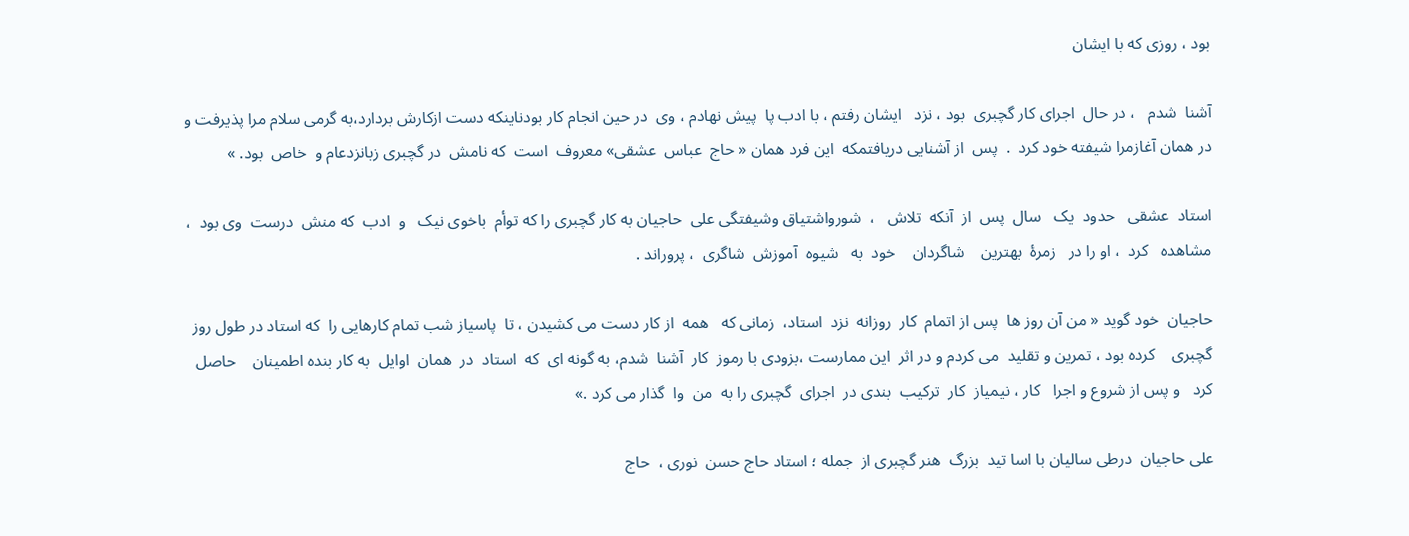بود ، روزی که با ایشان

آشنا  شدم   ، در حال  اجرای کار گچبری  بود ، نزد   ایشان رفتم ، با ادب پا  پیش نهادم ، وی  در حین انجام کار بودناینکه دست ازکارش بردارد،به گرمی سلام مرا پذیرفت و در همان آغازمرا شیفته خود کرد  .  پس  از آشنایی دریافتمکه  این فرد همان « حاج  عباس  عشقی» معروف  است  که نامش  در گچبری زبانزدعام و  خاص  بود. »

استاد  عشقی   حدود  یک   سال  پس  از  آنکه  تلاش   ،  شورواشتیاق وشیفتگی علی  حاجیان به کار گچبری را که توأم  باخوی نیک   و  ادب  که منش  درست  وی بود  ،  مشاهده   کرد  ، او را در   زمرۀ  بهترین    شاگردان    خود  به   شیوه  آموزش  شاگری  ، پروراند .

حاجیان  خود گوید « من آن روز ها  پس از اتمام  کار  روزانه  نزد  استاد،  زمانی که   همه  از کار دست می کشیدن ، تا  پاسیاز شب تمام کارهایی را  که استاد در طول روز گچبری    کرده بود ، تمرین و تقلید  می کردم و در اثر  این ممارست ،بزودی با رموز  کار  آشنا  شدم، به گونه ای  که  استاد  در  همان  اوایل  به کار بنده اطمینان    حاصل  کرد   و پس از شروع و اجرا   کار ، نیمیاز  کار  ترکیب  بندی در  اجرای  گچبری را به  من  وا  گذار می کرد .»

علی حاجیان  درطی سالیان با اسا تید  بزرگ  هنر گچبری از  جمله ؛ استاد حاج حسن  نوری ،  حاج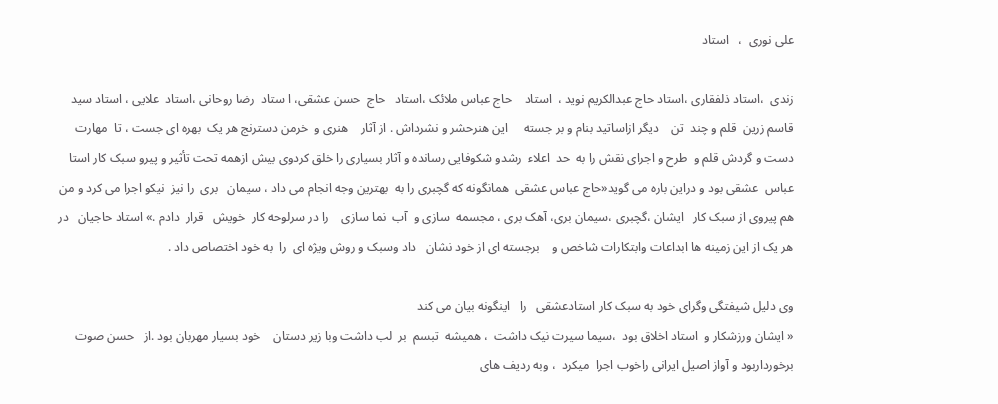علی نوری  ،   استاد

زندی  ،استاد ذلفقاری ،استاد حاج عبدالکریم نوید ،  استاد    حاج عباس ملائک ،استاد   حاج  حسن عشقی، ا ستاد  رضا روحانی ،استاد  علایی ، استاد سید قاسم زرین  قلم و چند  تن    دیگر ازاساتید بنام و بر جسته     این هنرحشر و نشرداش . از آثار    هنری و  خرمن دسترنج هر یک  بهره ای جست ، تا  مهارت دست و گردش قلم و  طرح و اجرای نقش را به  حد  اعلاء  رشدو شکوفایی رسانده و آثار بسیاری را خلق کردوی بیش ازهمه تحت تأثیر و پیرو سبک کار استا عباس  عشقی بود و دراین باره می گوید«حاج عباس عشقی  همانگونه که گچبری را به  بهترین وجه انجام می داد ، سیمان   بری  را نیز  نیکو اجرا می کرد و من هم پیروی از سبک کار   ایشان ،گچبری ،سیمان بری، آهک بری ، مجسمه  سازی و  آب  نما سازی    را در سرلوحه کار  خویش   قرار  دادم .» استاد حاجیان   در هر یک از این زمینه ها ابداعات وابتکارات شاخص و    برجسته ای از خود نشان   داد وسبک و روش ویژه ای  را  به خود اختصاص داد .

وی دلیل شیفتگی وگرای خود به سبک کار استادعشقی   را   اینگونه بیان می کند
« ایشان ورزشکار و  استاد اخلاق بود  ،سیما سیرت نیک داشت  ، همیشه  تبسم  بر  لب داشت وبا زیر دستان    خود بسیار مهربان بود .از   حسن صوت
برخورداربود و آواز اصیل ایرانی راخوب اجرا  میکرد  ، وبه ردیف های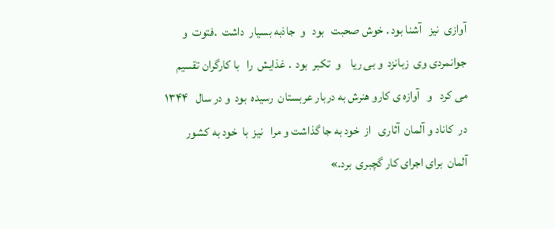آوازی  نیز   آشنا بود . خوش صحبت   بود   و  جاذبه بسیار  داشت  .فتوت  و جوانمردی وی  زبانزد  و بی ریا    و  تکبر  بود  . غذایش  را   با کارگران تقسیم  می کرد   و   آوازه ی کارو هنرش به دربار عربستان  رسیده  بود  و در سال   ۱۳۴۴      در  کاناد و آلمان  آثاری   از  خود به جا گذاشت و مرا   نیز  با  خود به کشور  آلمان  برای اجرای کار گچبری  برد.»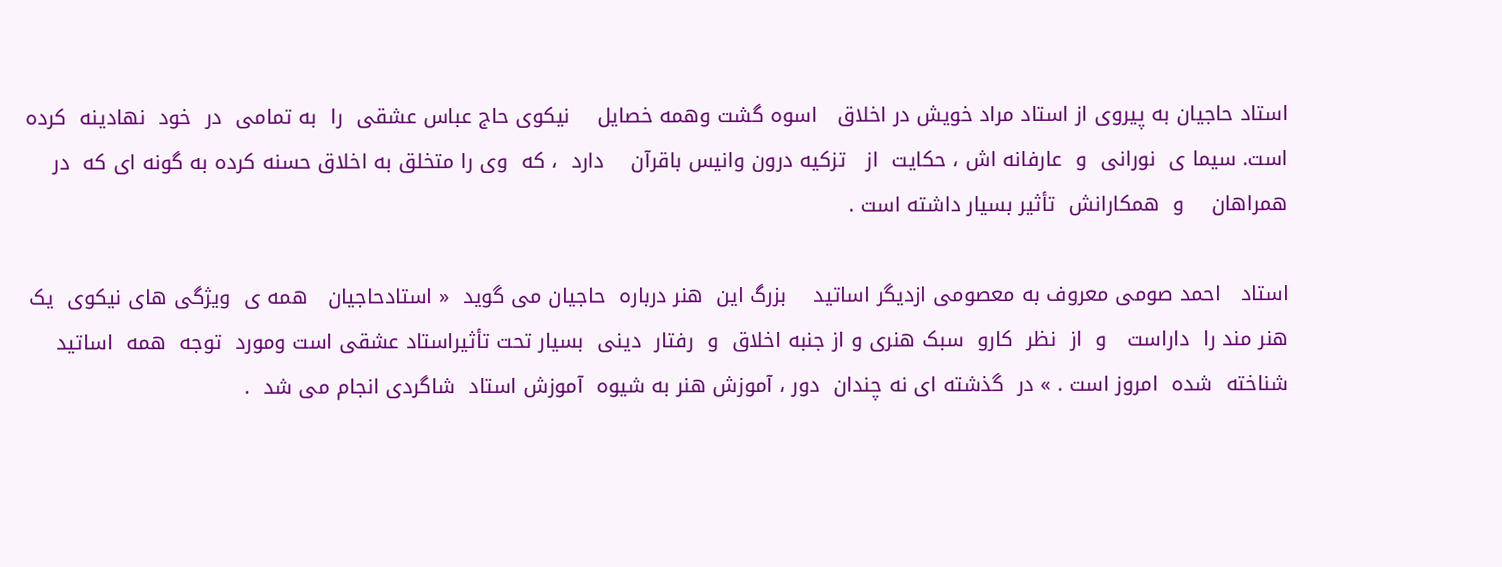استاد حاجیان به پیروی از استاد مراد خویش در اخلاق   اسوه گشت وهمه خصایل    نیکوی حاج عباس عشقی  را  به تمامی  در  خود  نهادینه  کرده  است. سیما ی  نورانی  و  عارفانه اش ، حکایت  از   تزکیه درون وانیس باقرآن    دارد  ، که  وی را متخلق به اخلاق حسنه کرده به گونه ای که  در همراهان    و  همکارانش  تأثیر بسیار داشته است .

استاد   احمد صومی معروف به معصومی ازدیگر اساتید    بزرگ این  هنر درباره  حاجیان می گوید  « استادحاجیان   همه ی  ویژگی های نیکوی  یک  هنر مند را  داراست   و  از  نظر  کارو  سبک هنری و از جنبه اخلاق  و  رفتار  دینی  بسیار تحت تأثیراستاد عشقی است ومورد  توجه  همه  اساتید  شناخته  شده  امروز است . » در  گذشته ای نه چندان  دور ، آموزش هنر به شیوه  آموزش استاد  شاگردی انجام می شد  .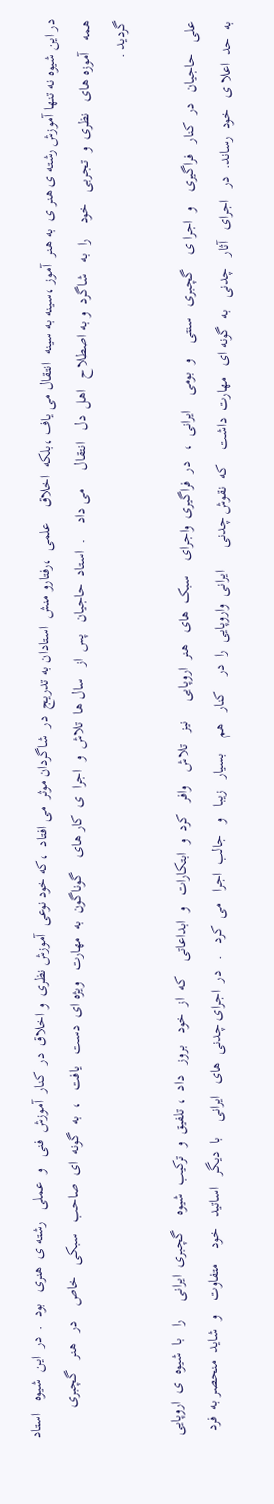در این شیوه نه تنها آموزش رشته ی هنر ی  به هنر  آموز ،سینه به سینه  انتقال می یاف ،بلکه  اخلاق    علمی  ،رفتارو منش  استادان به تدریج  در  شاگردان موثر  می افتاد  ،که خود نوعی  آموزش نظری  و اخلاق  در  کنار  آموزش  فنی   و  عملی   رشته ی  هنری   بود  .  در  این  شیوه   استاد  همه   آموزه های   نظری  و  تجربی   خود    را  به   شاگرد  و به اصطلاح   اهل  دل   انتقال     می داد    .  استاد  حاجیان   پس  از   سال ها  تلاش  و  اجرا  ی  کار های    گوناگون  به  مهارت   ویژه ای  دست   یافت   ،  به  گونه  ای  صاحب   سبکی   خاص    در   هنر   گچبری   گردید .

علی   حاجیان   در  کنار   فراگیری    و  اجرا ی    گچبری   سنتی    و  بومی    ایرانی  ،   در  فراگیری  واجرای    سبک  های   هنر  اروپایی     نیز   تلاش    وافر   کرد  و  ابتکارات   و  ابداعاتی    که  از  خود   بروز   داد  ، تلفیق  و  ترکیب  شیوه    گچبری  ایرانی     را   با  شیوه  ی  اروپایی    به  حد  اعلا ی   خود  رساند.  در   اجرای   آثار   چدنی   به  گونه ای   مهارت  داشت    که  نقوش چدنی      ایرانی  واروپایی  را  در    کنار   هم    بسیار   زیبا   و   جالب  اجرا   می  کرد   .   در  اجرای چدنی  های   ایرانی    با  دیگر   اساتید   خود    متفاوت    و  شاید  منحصر به  فرد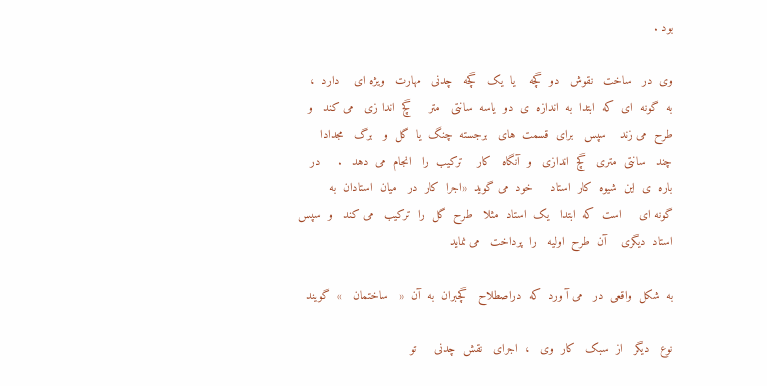بود .

وی  در   ساخت   نقوش   دو  گچه    یا  یک   گچه   چدنی   مهارت   ویژه ای    دارد  ،   به  گونه  ای  که  ابتدا  به  اندازه  ی  دو  یاسه  سانتی   متر     گچ  اندا زی   می کند   و طرح  می زند    سپس   برای  قسمت  های   برجسته  چنگ  یا  گل  و   برگ   مجدادا   چند   سانتی  متری   گچ  اندازی   و  آنگاه   کار    ترکیب  را   انجام  می  دهد   .     در باره  ی  این  شیوه  کار  استاد     خود  می گوید  «اجرا  کار  در   میان  استادان  به      گونه ای     است  که  ابتدا   یک  استاد  مثلا   طرح  گل  را  ترکیب   می کند   و  سپس  استاد  دیگری    آن  طرح  اولیه   را  پرداخت   می نماید

به  شکل  واقعی  در   می آ ورد  که  دراصطلاح   گچبران  به  آن  «   ساختمان   »  گویند

نوع   دیگر   از  سبک   کار  وی   ،  اجرای   نقش  چدنی     تو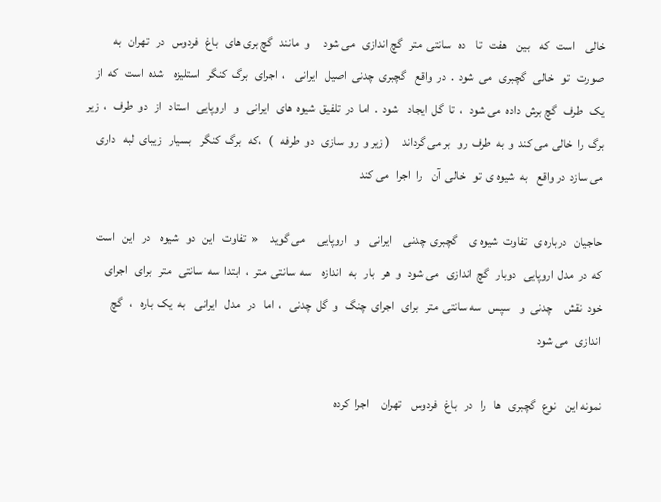خالی    است   که    بین    هفت   تا    ده   سانتی  متر   گچ اندازی   می شود      و  مانند   گچ بری های   باغ   فردوس   در   تهران   به  صورت   تو   خالی   گچبری   می  شود  .  در  واقع    گچبری  چدنی  اصیل   ایرانی    ،  اجرای   برگ  کنگر   استلیزه    شده  است   که  از  یک   طرف   گچ برش  داده  می شود   ،  تا  گل  ایجاد    شود  .  اما  در  تلفیق  شیوه  های   ایرانی   و   اروپایی   استاد   از   دو  طرف   ،  زیر  برگ  را  خالی  می کند  و  به  طرف  رو   بر می گرداند     ( زیر و  رو  سازی   دو  طرفه   )   ،که   برگ  کنگر    بسیار   زیبای  لبه   داری   می سازد  در واقع    به  شیوه ی  تو   خالی  آن    را  اجرا   می کند

حاجیان   درباره ی   تفاوت  شیوه ی     گچبری  چدنی     ایرانی    و   اروپایی     می گوید     «  تفاوت   این   دو   شیوه    در   این   است    که  در  مدل  اروپایی   دوبار   گچ  اندازی   می شود   و  هر   بار   به   اندازه    سه  سانتی  متر  ،  ابتدا  سه  سانتی   متر   برای   اجرای    خود  نقش     چدنی  و    سپس   سه سانتی  متر   برای   اجرای  چنگ   و  گل  چدنی   ،  اما   در   مدل   ایرانی    به  یک  باره   ،   گچ  اندازی   می شود

نمونه این    نوع   گچبری   ها   را   در   باغ   فردوس    تهران     اجرا  کرده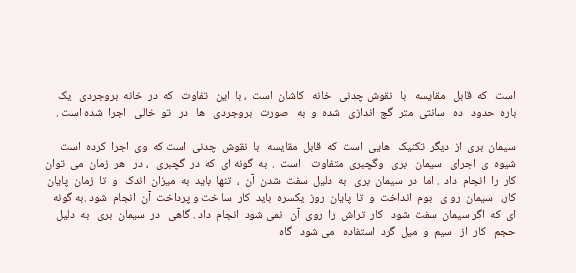است   که  قابل   مقایسه   با   نقوش چدنی   خانه   کاشان  است  ، با  این   تفاوت   که  در  خانه  بروجردی   یک  باره  حدود   ده   سانتی  متر  گچ  اندازی   شده  و  به   صورت   بروجردی   ها   در   تو  خالی   اجرا  شده است .

سیمان  بری  از  دیگر  تکنیک   هایی  است  که  قابل  مقایسه   با  نقوش  چدنی  است که  وی  اجرا  کرده  است   شیوه  ی  اجرای   سیمان   بری   وگچبری  متفاوت    است  .  به  گونه ای  که  در  گچبری   ، در   هر  زمان  می  توان  کار  را  انجام  داد  . اما  در  سیمان  بری   به  دلیل  سفت  شدن  آن  ،  تنها  باید  به  میزان  اندک   و  تا  زمان  پایان   کار،   سیمان  رو ی   بوم  انداخت  و  تا  پایان  روز  یکسره  باید  کار  سا خت و پرداخت  آن  انجام  شود .به گونه  ای  که  اگر سیمان  سفت  شود   کار  تراش  را  روی  آن   نمی شود  انجام  داد . گاهی   در  سیمان  بری   به  دلیل  حجم   کار  از   سیم  و  میل  گرد  استفاده   می شود   گاه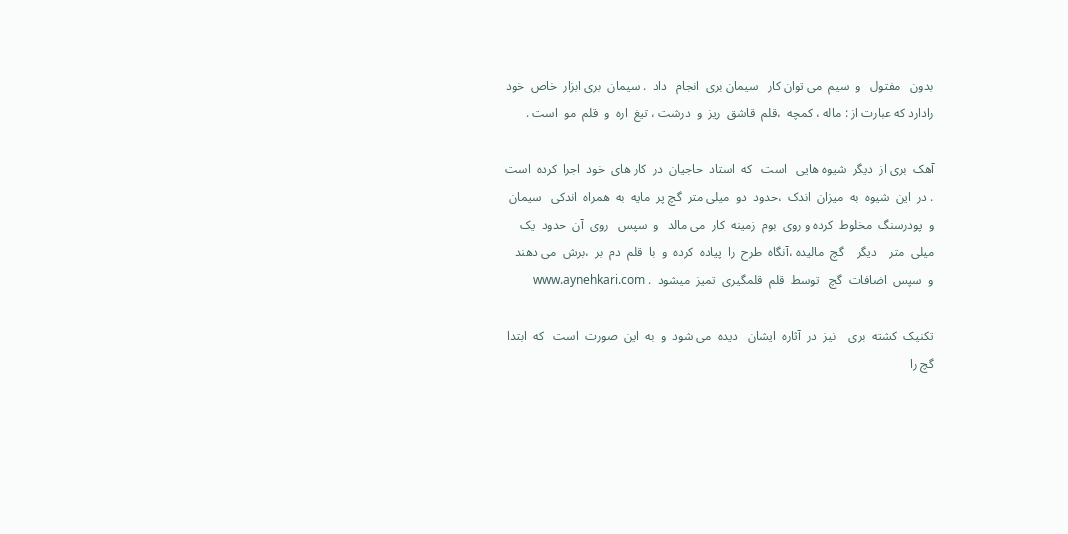بدون   مفتول   و  سیم  می توان کار   سیمان بری  انجام   داد  . سیمان  بری ابزار  خاص  خود  رادارد که عبارت از : ماله ، کمچه  ،قلم  قاشق  ریز  و  درشت ، تیغ  اره  و  قلم  مو  است .

آهک  بری از  دیگر  شیوه هایی   است   که  استاد  حاجیان  در  کار های  خود  اجرا  کرده  است  . در  این  شیوه  به  میزان  اندک  ،حدود  دو  میلی متر  گچ پر  مایه  به  همراه  اندکی   سیمان   و  پودرسنگ  مخلوط  کرده و روی  بوم  زمینه  کار  می مالد   و  سپس   روی  آن  حدود  یک   میلی  متر    دیگر    گچ  مالیده ،آنگاه  طرح  را  پیاده  کرده  و  با  قلم  دم  بر  ،برش  می دهند  و  سپس  اضافات  گچ   توسط  قلم  قلمگیری  تمیز  میشود  . www.aynehkari.com

تکنیک  کشته  بری    نیز  در  آثاره  ایشان   دیده  می شود  و  به  این  صورت  است   که  ابتدا  گچ را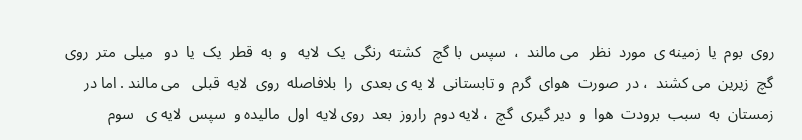روی  بوم  یا  زمینه ی  مورد  نظر   می مالند  ،  سپس  با گچ   کشته  رنگی  یک  لایه   و  به  قطر  یک  یا  دو   میلی  متر  روی  گچ  زیرین  می کشند  ، در  صورت  هوای  گرم  و تابستانی  لا یه ی بعدی  را  بلافاصله  روی  لایه  قبلی   می مالند . اما در  زمستان  به  سبب  برودت  هوا  و  دیر گیری  گچ  ، لایه دوم  راروز  بعد  روی لایه  اول  مالیده و  سپس  لایه ی   سوم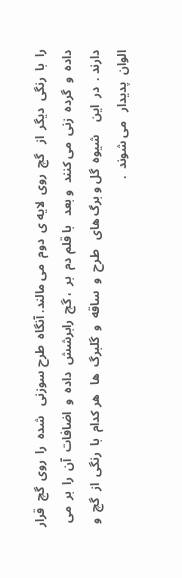را  با  رنگی  دیگر  از   گچ  روی  لایه ی  دوم  می مالند. آنگاه  طرح سوزنی   شده  را  روی  گچ  قرار  داده  و  گرده  زنی  می کنند  و بعد   با قلم دم  بر  ، گچ  رابرشش  داده  و  اضافات  آن  را  بر  می دارند .  در  این    شیوه  گل و برگ های   طرح  و  ساقه  و  گلبرگ  ها   هر کدام  با  رنگی  از  گچ  و  الوان  پدیدار   می شوند  .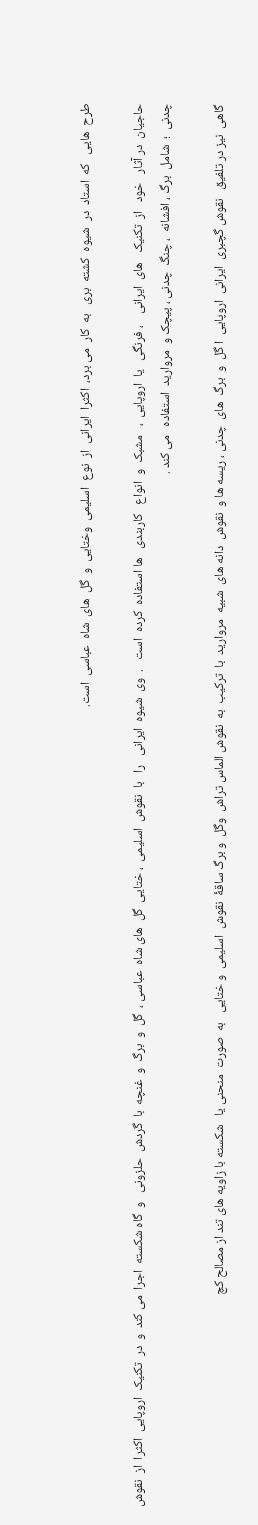طرح  هایی   که  استاد  در  شیوه  کشته  بری   به  کار  می برد،  اکثرا  ایرانی  از  نوع  اسلیمی  وختایی  و  گل  های  شاه  عباسی  است.

حاجیان  در آثار   خود   از  تکنیک   های  ایرانی    ، فرنگی   یا  اروپایی  ،   مشبک  و  انواع   کاربندی   ها استفاده  کرده  است   .  وی  شیوه  ایرانی   را   با  نقوش  اسلیمی  ، ختایی  گل  های شاه  عباسی ،  گل  و  برگ  و  غنچه  با  گردش  حلزونی   و  گاه شکسته  اجرا  می کند  و  در  تکنیک  اروپایی  اکثرا  از  نقوش  چدنی  ؛  شامل  برگ ، افشانه  ، چنگ  چدنی ، پیچک و  مروارید  استفاده   می کند .

گاهی  نیز در تلفیق   نقوش گچبری  ایرانی  اروپایی  ا گل  و  برگ  های  چدنی ، ریسه ها و  نقوش  دانه های  شبیه  مروارید  با  ترکیب  به  نقوش الماس تراش  وگل  و برگ ساقۀ  نقوش  اسلیمی  و ختایی   به  صورت  منحنی یا   شکسته با زاویه های تند از مصالح کچ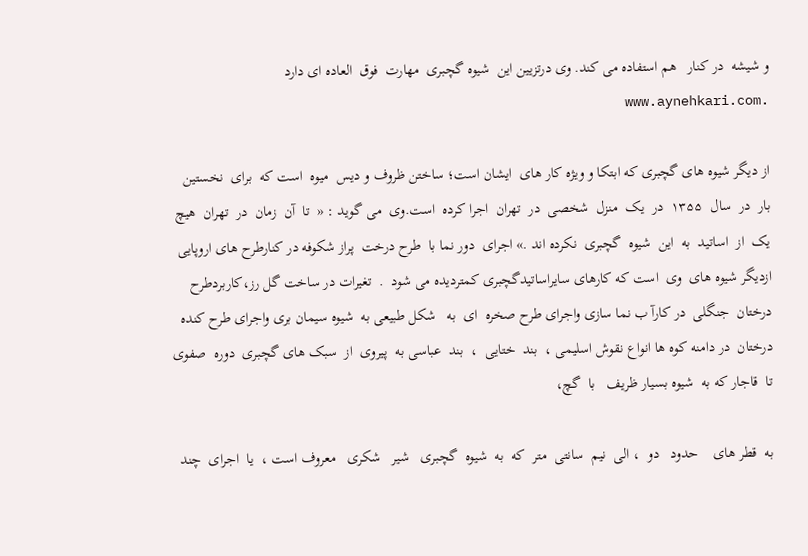و شیشه  در کنار   هم استفاده می کند. وی درتزیین این  شیوه گچبری  مهارت  فوق  العاده ای دارد .www.aynehkari.com

از دیگر شیوه های گچبری که ابتکا و ویژه کار های  ایشان است؛ ساختن ظروف و دیس  میوه  است که  برای  نخستین  بار  در  سال  ۱۳۵۵  در  یک  منزل  شخصی  در  تهران  اجرا کرده  است.وی  می گوید : «  تا  آن  زمان  در  تهران  هیچ  یک  از  اساتید  به  این  شیوه  گچبری  نکرده اند .» اجرای  دور نما با  طرح درخت  پراز شکوفه در کنارطرح های اروپایی ازدیگر شیوه های  وی  است که کارهای سایراساتیدگچبری کمتردیده می شود  .  تغیرات در ساخت گل رز،کاربردطرح درختان  جنگلی  در کارآ ب نما سازی واجرای طرح صخره  ای  به   شکل طبیعی به  شیوه سیمان بری واجرای طرح کنده  درختان  در دامنه کوه ها انواع نقوش اسلیمی ،  بند  ختایی  ،  بند  عباسی به  پیروی  از  سبک های گچبری  دوره  صفوی  تا  قاجار که به  شیوه بسیار ظریف   با  گچ،

به  قطر های    حدود   دو  ، الی  نیم  سانتی  متر  که  به  شیوه  گچبری   شیر   شکری   معروف است ،  یا  اجرای  چند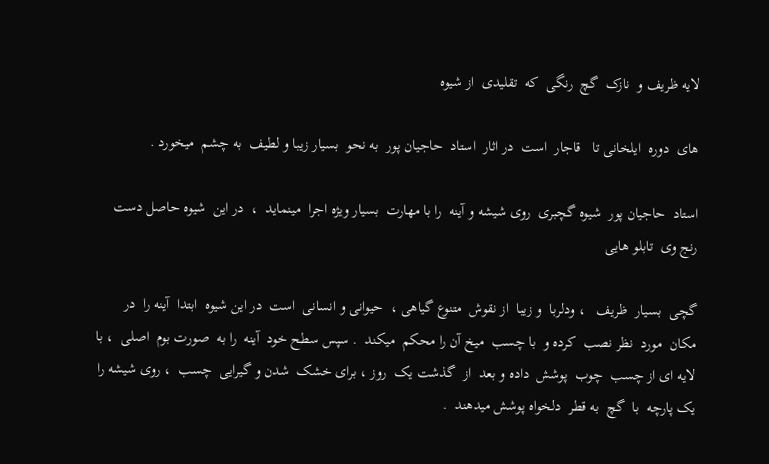لایه ظریف و  نازک  گچ  رنگی  که  تقلیدی  از شیوه

های  دوره  ایلخانی تا   قاجار  است  در اثار  استاد  حاجیان پور  به نحو  بسیار زیبا و لطیف  به چشم  میخورد .

استاد  حاجیان پور  شیوه گچبری  روی شیشه و آینه  را با مهارت  بسیار ویژه اجرا  مینماید  ،  در این  شیوه حاصل دست رنج وی  تابلو هایی

گچی  بسیار  ظریف   ، ودلربا  و زیبا  از نقوش  متنوع گیاهی ،  حیوانی و انسانی  است  در این شیوه  ابتدا  آینه را  در  مکان  مورد  نظر نصب  کرده و  با چسب  میخ آن را محکم  میکند  . سپس سطح خود  آینه  را به  صورت بوم  اصلی  ، با  لایه ای از چسب  چوب  پوشش  داده و بعد  از  گذشت یک  روز ، برای خشک  شدن و گیرایی  چسب  ، روی شیشه را یک پارچه  با  گچ  به قطر  دلخواه پوشش میدهند  .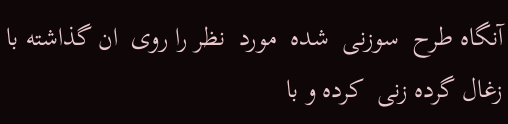آنگاه طرح  سوزنی  شده  مورد  نظر را روی  ان گذاشته با زغال گرده زنی  کرده و با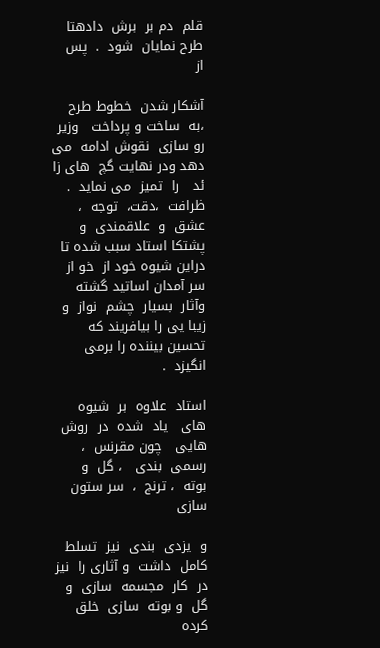قلم  دم بر  برش  دادهتا طرح نمایان  شود  .  پس  از

آشکار شدن  خطوط طرح ،به  ساخت و پرداخت   وزیر رو سازی  نقوش ادامه  می دهد ودر نهایت گچ  های زا ئد   را  تمیز  می نماید  . ظرافت  ،دقت،  توجه  ،  عشق  و  علاقمندی  و پشتکا استاد سبب شده تا دراین شیوه خود از  خو از سر آمدان اساتید گشته  وآثار  بسیار  چشم  نواز  و  زیبا یی را بیافریند که تحسین بیننده را برمی انگیزد  .

استاد  علاوه  بر  شیوه های   یاد  شده  در  روش  هایی   چون مقرنس  ،  رسمی  بندی   ، گل  و  بوته  ، ترنج  ،  سر ستون سازی

و  یزدی  بندی  نیز  تسلط  کامل  داشت  و آثاری را  نیز  در  کار  مجسمه  سازی  و  گل  و بوته  سازی  خلق کرده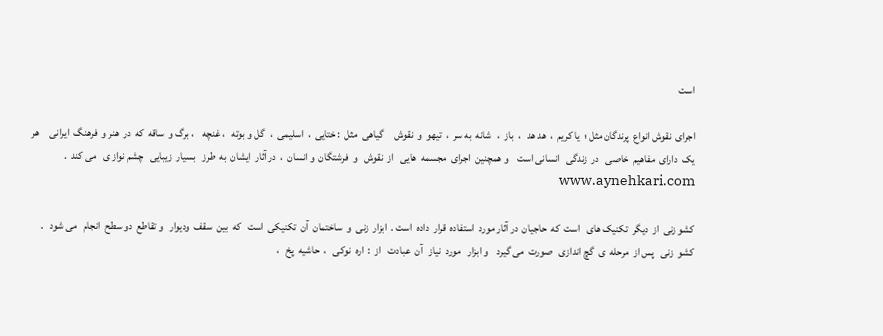است

اجرای  نقوش انواع  پرندگان مثل ؛  یا کریم  ،  هد هد   ،  باز  ،   شانه  به سر  ،  تیهو  و  نقوش     گیاهی  مثل  : ختایی  ،  اسلیمی  ،   گل و بوته   ، غنچه    ، برگ و  ساقه  که  در  هنر و  فرهنگ  ایرانی     هر یک  دارای  مفاهیم  خاصی   در  زندگی   انسانی است    و همچنین  اجرای  مجسمه  هایی   از  نقوش   و  فرشتگان  و انسان  ،  در آثار  ایشان  به  طرز   بسیار  زیبایی   چشم نواز ی   می کند  .   www.aynehkari.com

کشو زنی  از  دیگر  تکنیک های   است  که  حاجیان  در آثار مورد  استفاده  قرار  داده  است .  ابزار  زنی  و  ساختمان  آن  تکنیکی  است   که  بین  سقف  ودیوار   و تقاطع  دو سطح  انجام   می شود   .  کشو  زنی   پس از  مرحله  ی  گچ اندازی   صورت  می گیرد    و ابزار   مورد  نیاز   آن  عبادت   از  :  اره  نوکی   ،  حاشیه  پخ   ،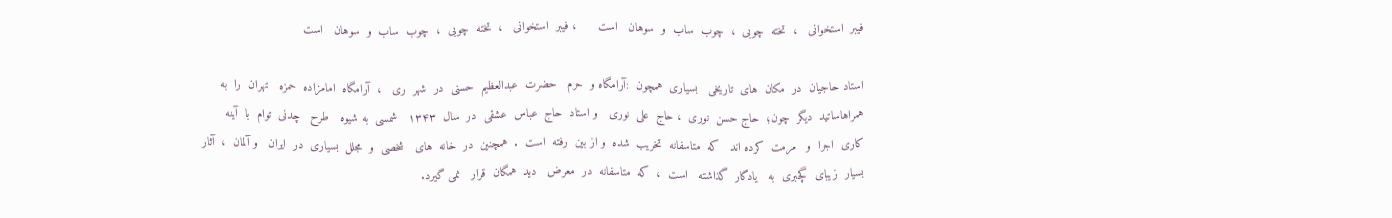فیبر  استخوانی   ،  تخته  چوبی  ،  چوب  ساب  و  سوهان   است      ، فیبر  استخوانی   ،  تخته  چوبی  ،  چوب  ساب  و  سوهان   است

استاد حاجیان  در  مکان  های  تاریخی   بسیاری  همچون  :آرامگاه و  حرم   حضرت  عبدالعظیم  حسنی  در  شهر  ری   ،  آرامگاه  امامزاده  حمزه   تهران  را  به همراهاساتید  دیگر  چون؛  حاج حسن  نوری  ، حاج  علی  نوری   و استاد  حاج  عباس  عشقی  در  سال  ۱۳۴۳   شمسی  به شیوه   طرح   چدنی  توام  با  آینه  کاری  اجرا  و   مرمت  کرده اند   که  متاسفانه  تخریب  شده  و از بین  رفته  است  .  همچنین  در  خانه  های   شخصی  و  مجلل  بسیاری  در  ایران   و آلمان  ،  آثار  بسیار  زیبای  گچبری  به   یادگار  گذاشته   است  ،  که  متاسفانه  در  معرض   دید  همگان  قرار   نمی گیرد.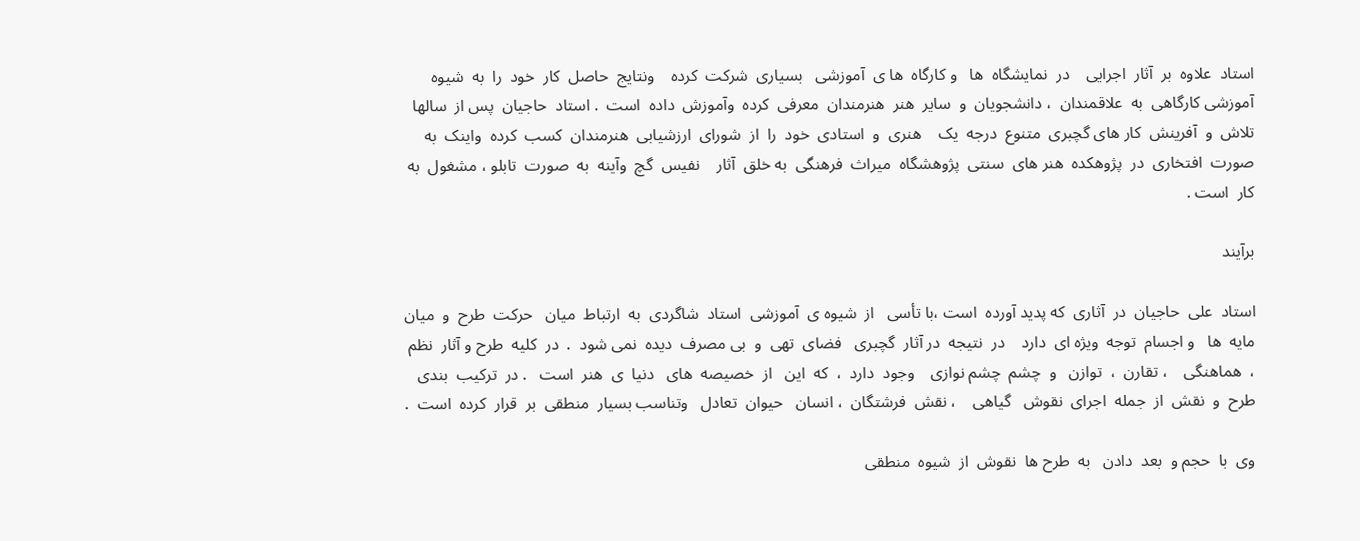استاد  علاوه  بر  آثار  اجرایی    در  نمایشگاه  ها   و کارگاه  ها ی  آموزشی   بسیاری  شرکت  کرده    ونتایج  حاصل  کار  خود  را  به  شیوه  آموزشی کارگاهی  به  علاقمندان  ، دانشجویان  و  سایر  هنر  هنرمندان  معرفی  کرده  وآموزش  داده  است  . استاد  حاجیان  پس از  سالها  تلاش  و  آفرینش  کار های گچبری  متنوع  درجه  یک    هنری  و  استادی  خود  را  از  شورای  ارزشیابی  هنرمندان  کسب  کرده  واینک  به  صورت  افتخاری  در  پژوهکده  هنر های  سنتی  پژوهشگاه  میراث  فرهنگی  به خلق  آثار    نفیس  گچ  وآینه  به  صورت  تابلو ، مشغول  به  کار  است .

برآیند

استاد  علی  حاجیان  در  آثاری  که پدید آورده  است ،با تأسی   از  شیوه ی  آموزشی  استاد  شاگردی  به  ارتباط  میان   حرکت  طرح  و  میان   مایه  ها   و اجسام  توجه  ویژه ای  دارد    در  نتیجه  در آثار  گچبری   فضای  تهی  و  بی مصرف  دیده  نمی شود  .  در  کلیه  طرح و آثار  نظم   ،  هماهنگی    ، تقارن  ،  توازن   و  چشم  چشم نوازی    وجود  دارد  ،  که  این   از  خصیصه  های   دنیا  ی  هنر  است   . در  ترکیب  بندی  طرح  و  نقش  از  جمله  اجرای  نقوش   گیاهی    ، نقش  فرشتگان  ، انسان   حیوان  تعادل   وتناسب بسیار  منطقی  بر  قرار  کرده  است  .

وی  با  حجم و  بعد  دادن   به  طرح ها  نقوش  از  شیوه  منطقی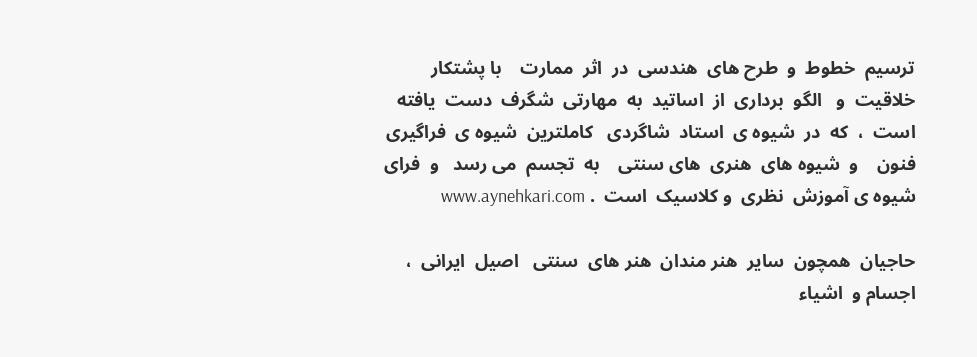ترسیم  خطوط  و  طرح های  هندسی  در  اثر  ممارت    با پشتکار   خلاقیت  و   الگو  برداری  از  اساتید  به  مهارتی  شگرف  دست  یافته  است  ،  که  در  شیوه ی  استاد  شاگردی   کاملترین  شیوه ی  فراگیری  فنون    و  شیوه های  هنری  های سنتی    به  تجسم  می رسد   و  فرای  شیوه ی آموزش  نظری  و کلاسیک  است  . www.aynehkari.com

حاجیان  همچون  سایر  هنر مندان  هنر های  سنتی   اصیل  ایرانی  ،  اجسام و  اشیاء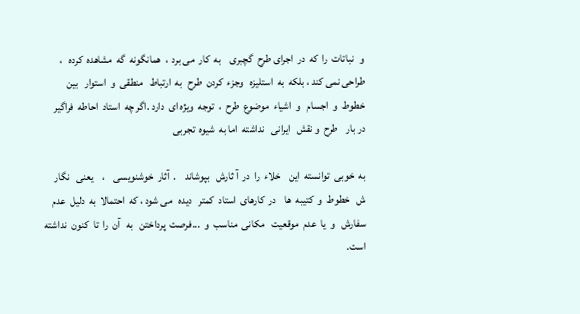و   نباتات  را  که  در  اجرای طرح  گچبری    به  کار  می برد  ،  همانگونه  گه  مشاهده  کرده   ،  طراحی نمی کند ، بلکه  به  استلیزه   وجزء  کردن  طرح   به  ارتباط   منطقی  و  استوار   بین  خطوط  و  اجسام   و  اشیاء  موضوع  طرح  ،  توجه  ویژه ای  دارد .اگر چه  استاد  احاطه  فراگیر       در بار    طرح  و نقش   ایرانی   نداشته  اما به  شیوه  تجربی

به  خوبی  توانسته  این    خلاء  را  در  آ ثارش   بپوشاند    .  آثار  خوشنویسی    ،    یعنی   نگار ش   خطوط  و  کتیبه  ها    در  کارهای  استاد  کمتر   دیده   می شود ، که  احتمالا  به  دلیل  عدم  سفارش   و  یا  عدم  موقعیت   مکانی  مناسب  و  ...فرصت  پرداختن   به   آن  را  تا  کنون  نداشته  است.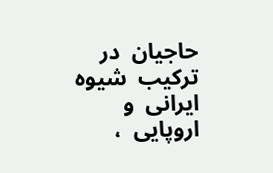حاجیان  در  ترکیب  شیوه  ایرانی  و اروپایی  ،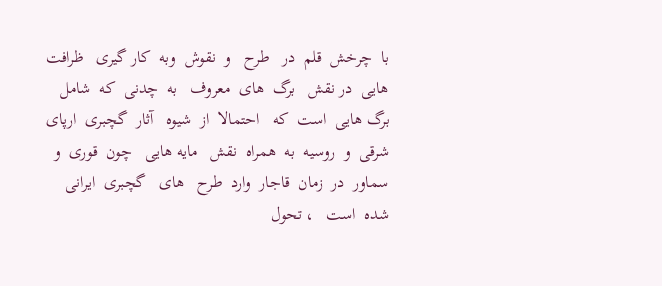با  چرخش  قلم  در   طرح   و  نقوش  وبه  کار گیری   ظرافت هایی  در نقش   برگ  های  معروف   به  چدنی  که  شامل  برگ هایی  است  که   احتمالا  از  شیوه   آثار  گچبری  ارپای  شرقی  و  روسیه  به  همراه  نقش   مایه هایی   چون  قوری  و  سماور  در  زمان  قاجار  وارد  طرح   های   گچبری  ایرانی  شده  است   ، تحول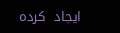ایجاد  کرده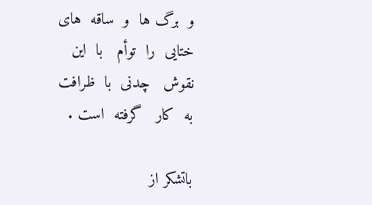و  برگ ها  و  ساقه  های   ختایی  را  توأم   با  این  نقوش   چدنی  با  ظرافت   به  کار   گرفته  است .

باتشکر از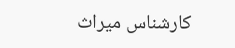کارشناس میراث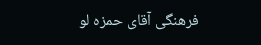فرهنگی آقای حمزه لو